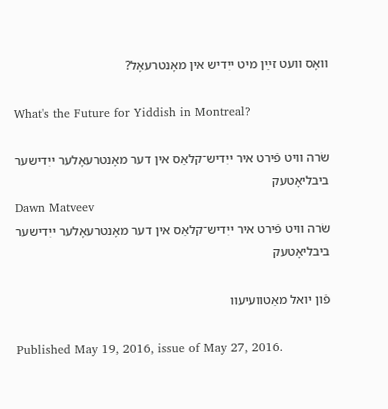וואָס וועט זײַן מיט ייִדיש אין מאָנטרעאָל?

What's the Future for Yiddish in Montreal?

שׂרה וויט פֿירט איר ייִדיש־קלאַס אין דער מאָנטרעאָלער ייִדישער ביבליאָטעק
Dawn Matveev
שׂרה וויט פֿירט איר ייִדיש־קלאַס אין דער מאָנטרעאָלער ייִדישער ביבליאָטעק

פֿון יואל מאַטוועיעוו

Published May 19, 2016, issue of May 27, 2016.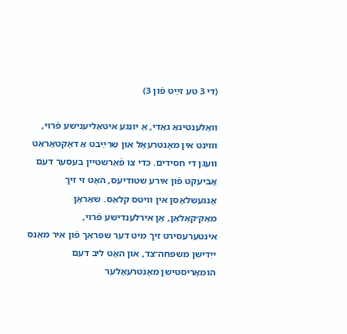(די 3 טע זײַט פֿון 3)

וואַלענטינאַ גאַדי, אַ יונגע איטאַליענישע פֿרוי, וווינט אין מאָנטרעאָל און שרײַבט אַ דאָקטאָראַט וועגן די חסידים. כּדי צו פֿאַרשטיין בעסער דעם אָביעקט פֿון אירע שטודיעס, האָט זי זיך אָנגעשלאָסן אין וויטס קלאַס. שאַראָן מאַק׳קאַלאַן, אַן אירלענדישע פֿרוי, אינטערעסירט זיך מיט דער שפּראַך פֿון איר מאַנס ייִדישן משפּחה־צד, און האָט ליב דעם הומאָריסטישן מאָנטרעאָלער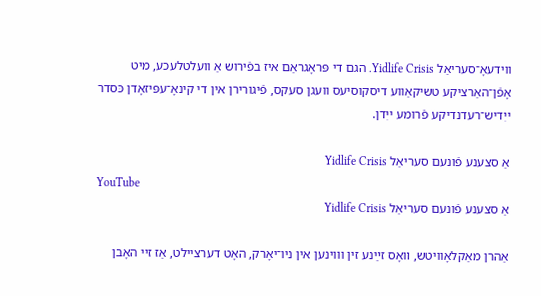ווידעאָ־סעריאַל Yidlife Crisis. הגם די פּראָגראַם איז בפֿירוש אַ וועלטלעכע, מיט אָפֿן־האַרציקע טשיקאַווע דיסקוסיעס וועגן סעקס, פֿיגורירן אין די קינאָ־עפּיזאָדן כּסדר ייִדיש־רעדנדיקע פֿרומע ייִדן.

אַ סצענע פֿונעם סעריאַל Yidlife Crisis
YouTube
אַ סצענע פֿונעם סעריאַל Yidlife Crisis

אַהרן מאַקלאָוויטש, װאָס זײַנע זין וווינען אין ניו־יאָרק, האָט דערציילט, אַז זיי האָבן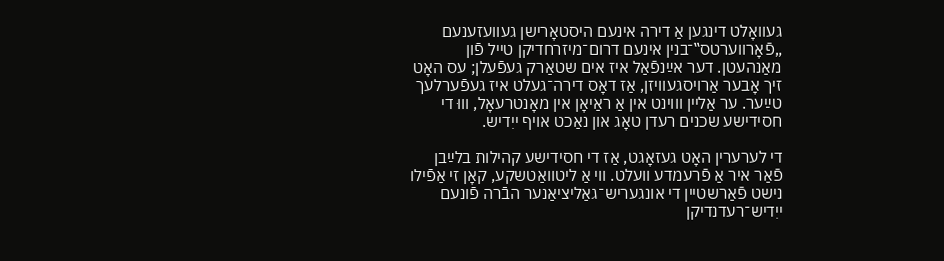געוואָלט דינגען אַ דירה אינעם היסטאָרישן געוועזענעם „פֿאָרווערטס‟־בנין אינעם דרום־מיזרחדיקן טייל פֿון מאַנהעטן. דער אײַנפֿאַל איז אים שטאַרק געפֿעלן; עס האָט זיך אָבער אַרויסגעוויזן, אַז דאָס דירה־געלט איז געפֿערלעך טײַער. ער אַליין וווינט אין אַ ראַיאָן אין מאָנטרעאָל, וווּ די חסידישע שכנים רעדן טאָג און נאַכט אויף ייִדיש.

די לערערין האָט געזאָגט, אַז די חסידישע קהילות בלײַבן פֿאַר איר אַ פֿרעמדע וועלט. ווי אַ ליטוואַטשקע, קאָן זי אַפֿילו נישט פֿאַרשטיין די אונגעריש־גאַליציאַנער הבֿרה פֿונעם ייִדיש־רעדנדיקן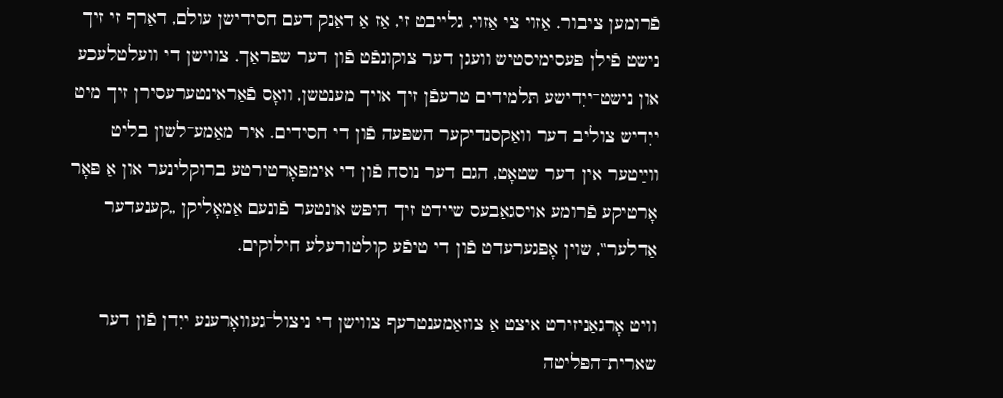פֿרומען ציבור. אַזוי צי אַזוי, גלייבט זי, אַז אַ דאַנק דעם חסידישן עולם, דאַרף זי זיך נישט פֿילן פּעסימיסטיש וועגן דער צוקונפֿט פֿון דער שפּראַך. צווישן די וועלטלעכע און נישט־ייִדישע תּלמידים טרעפֿן זיך אויך מענטשן, וואָס פֿאַראינטערעסירן זיך מיט ייִדיש צוליב דער וואַקסנדיקער השפּעה פֿון די חסידים. איר מאַמע־לשון בליט ווײַטער אין דער שטאָט, הגם דער נוסח פֿון די אימפּאָרטירטע ברוקלינער און אַ פּאָר אָרטיקע פֿרומע אויסגאַבעס שיידט זיך היפּש אונטער פֿונעם אַמאָליקן „קענעדער אַדלער‟, שוין אָפּגערעדט פֿון די טיפֿע קולטורעלע חילוקים.

וויט אָרגאַניזירט איצט אַ צוזאַמענטרעף צווישן די ניצול־געוואָרענע ייִדן פֿון דער שארית־הפּליטה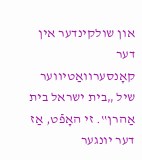און שולקינדער אין דער קאָנסערוואַטיווער שיל „בית ישראל בית אַהרן‟. זי האָפֿט, אַז דער יונגער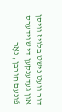דור וועט נישט בלויז וויסן און געדענקען די שוידערס פֿונעם חורבן, נאָר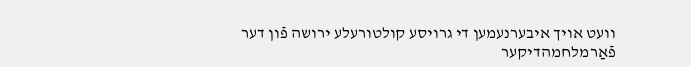וועט אויך איבערנעמען די גרויסע קולטורעלע ירושה פֿון דער פֿאַרמלחמהדיקער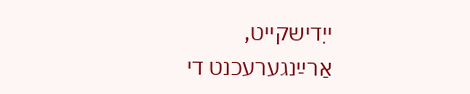ייִדישקייט, אַרײַנגערעכנט די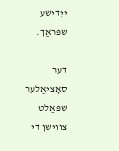ייִדישע שפּראַך.

דער סאָציאַלער שפּאַלט צווישן די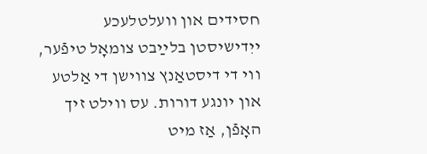חסידים און וועלטלעכע ייִדישיסטן בלײַבט צומאָל טיפֿער, ווי די דיסטאַנץ צווישן די אַלטע און יונגע דורות. עס ווילט זיך האָפֿן, אַז מיט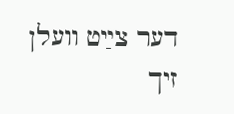דער צײַט וועלן זיך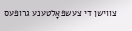צווישן די צעשפּאָלטענע גרופּעס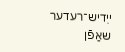ייִדיש־רעדער שאַפֿן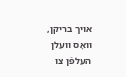אויך בריקן, וואָס וועלן העלפֿן צו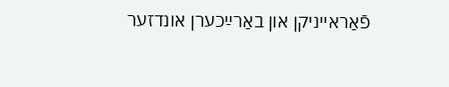פֿאַראייניקן און באַרײַכערן אונדזער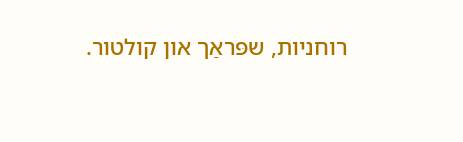רוחניות, שפּראַך און קולטור.